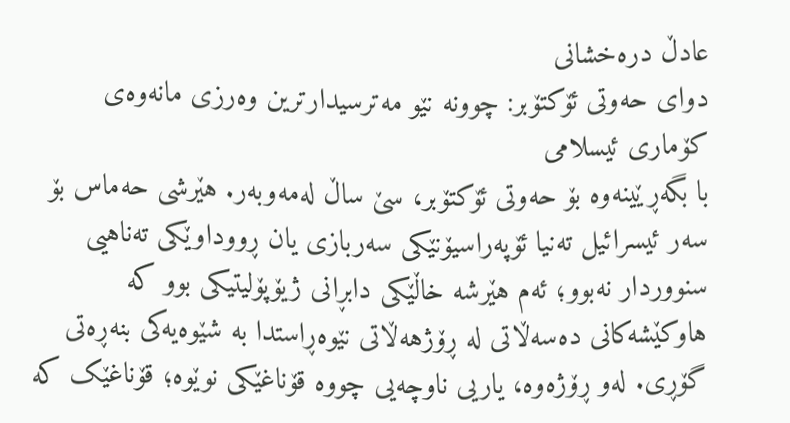عادڵ درەخشانی
دوای حەوتی ئۆکتۆبر: چوونە نێو مەترسیدارترین وەرزی مانەوەی کۆماری ئیسلامی
با بگەڕێینەوە بۆ حەوتی ئۆکتۆبر، سێ ساڵ لەمەوبەر. هێرشی حەماس بۆ سەر ئیسرائیل تەنیا ئۆپەراسیۆنێکی سەربازی یان ڕووداوێکی تەناهیی سنووردار نەبوو؛ ئەم هێرشە خاڵێکی دابڕانی ژیۆپۆلیتیکی بوو کە هاوکێشەکانی دەسەڵاتی لە ڕۆژهەڵاتی نێوەڕاستدا بە شێوەیەکی بنەڕەتی گۆڕی. لەو ڕۆژەوە، یاریی ناوچەیی چووە قۆناغێکی نوێوە؛ قۆناغێک کە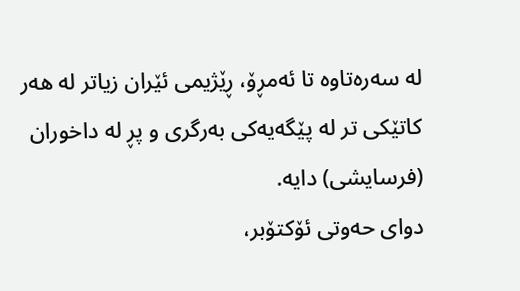لە سەرەتاوە تا ئەمڕۆ، ڕێژیمی ئێران زیاتر لە هەر کاتێکی تر لە پێگەیەکی بەرگری و پڕ لە داخوران (فرسایشی) دایە.
دوای حەوتی ئۆکتۆبر،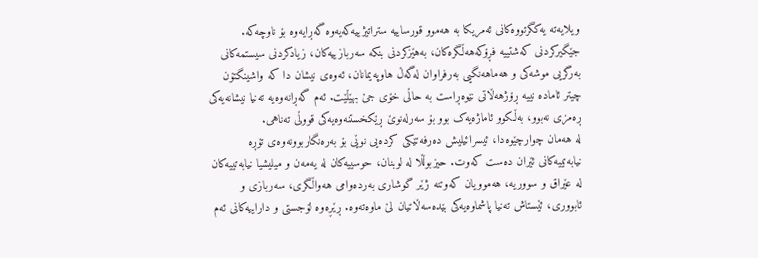ویلایەتە یەکگرتووەکانی ئەمریکا بە هەموو قورساییە ستراتیژییەکەیەوە گەڕایەوە بۆ ناوچەکە. جێگیرکردنی کەشتییە فڕۆکەهەڵگرەکان، بەهێزکردنی بنکە سەربازییەکان، زیادکردنی سیستمەکانی بەرگریی موشەکی و هەماهەنگیی بەرفراوان لەگەڵ هاوپەیمانان، ئەوەی نیشان دا کە واشینگتۆن چیتر ئامادە نییە ڕۆژهەڵاتی نێوەڕاست بە حاڵی خۆی جێ بهێڵێت. ئەم گەڕانەوەیە تەنیا نیشانەیەکی ڕەمزی نەبوو، بەڵکوو ئاماژەیەک بوو بۆ سەرلەنوێ ڕێکخستنەوەیەکی قووڵی تەناهی.
لە هەمان چوارچێوەدا، ئیسرائیلیش دەرفەتێکی کردەیی نوێی بۆ بەرەنگاربوونەوەی تۆڕە نیابەتییەکانی ئێران دەست کەوت. حیزبوڵڵا لە لوبنان، حوسییەکان لە یەمەن و میلیشیا نیابەتییەکان لە عێراق و سووریە، هەموویان کەوتنە ژێر گوشاری بەردەوامی هەواڵگری، سەربازی و ئابووری، ئێستاش تەنیا پاشماوەیەکی بێدەسەڵاتیان لێ ماوەتەوە. ڕێڕەوە لۆجستی و داراییەکانی ئەم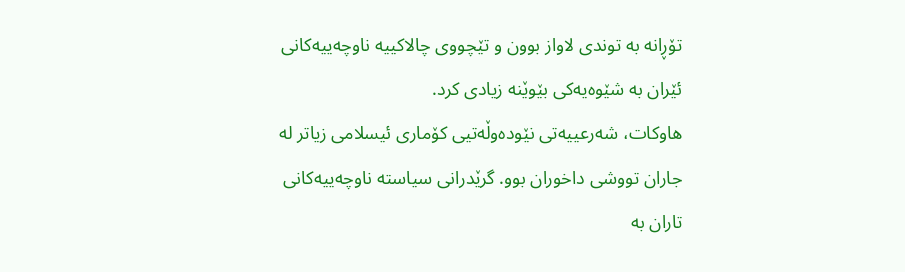تۆڕانە بە توندی لاواز بوون و تێچووی چالاکییە ناوچەییەکانی ئێران بە شێوەیەکی بێوێنە زیادی کرد.
هاوکات، شەرعییەتی نێودەوڵەتیی کۆماری ئیسلامی زیاتر لە جاران تووشی داخوران بوو. گرێدرانی سیاستە ناوچەییەکانی تاران بە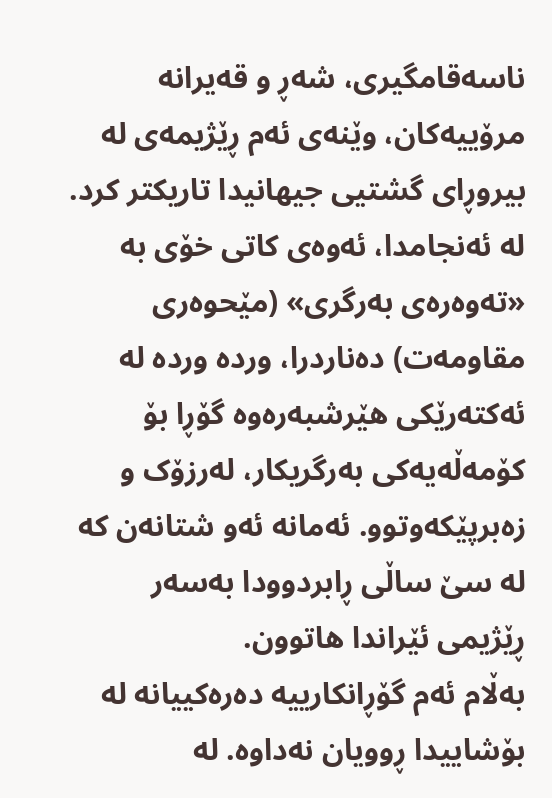ناسەقامگیری، شەڕ و قەیرانە مرۆییەکان، وێنەی ئەم ڕێژیمەی لە بیروڕای گشتیی جیهانیدا تاریکتر کرد. لە ئەنجامدا، ئەوەی کاتی خۆی بە «تەوەرەی بەرگری» (مێحوەری مقاومەت) دەناردرا، وردە وردە لە ئەکتەرێکی هێرشبەرەوە گۆڕا بۆ کۆمەڵەیەکی بەرگریکار، لەرزۆک و زەبرپێکەوتوو. ئەمانە ئەو شتانەن کە لە سێ ساڵی ڕابردوودا بەسەر ڕێژیمی ئێراندا هاتوون.
بەڵام ئەم گۆڕانکارییە دەرەکییانە لە بۆشاییدا ڕوویان نەداوە. لە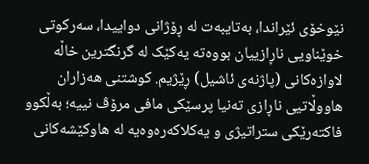نێوخۆی ئێراندا، بەتایبەت لە ڕۆژانی دواییدا، سەرکوتی خوێناویی ناڕازییان بووەتە یەکێک لە گرنگترین خاڵە لاوازەکانی (پاژنەی ئاشیل) ڕێژیم. کوشتنی هەزاران هاووڵاتیی ناڕازی تەنیا پرسێکی مافی مرۆڤ نییە؛ بەڵکوو فاکتەرێکی ستراتیژی و یەکلاکەرەوەیە لە هاوکێشەکانی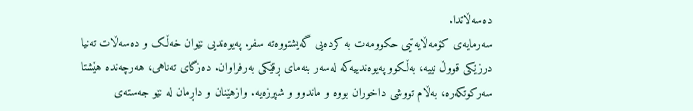دەسەڵاتدا.
سەرمایەی کۆمەڵایەتیی حکوومەت بە کردەیی گەیشتووەتە سفر. پەیوەندیی نێوان خەڵک و دەسەڵات تەنیا درزێکی قووڵ نییە، بەڵکوو پەیوەندییەکە لەسەر بنەمای ڕقێکی بەرفراوان. دەزگای تەناهی، هەرچەندە هێشتا سەرکوتکەرە، بەڵام تووشی داخوران بووە و ماندوو و شپرزەیە. وازهێنان و داڕمان لە نێو جەستەی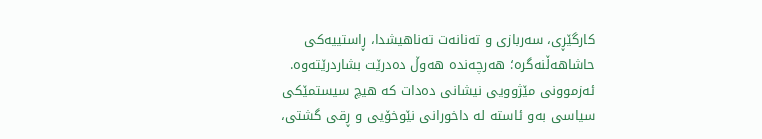کارگێڕی، سەربازی و تەنانەت تەناهیشدا، ڕاستییەکی حاشاهەڵنەگرە؛ هەرچەندە هەوڵ دەدرێت بشاردرێتەوە.
ئەزموونی مێژوویی نیشانی دەدات کە هیچ سیستمێکی سیاسی بەو ئاستە لە داخورانی نێوخۆیی و ڕقی گشتی،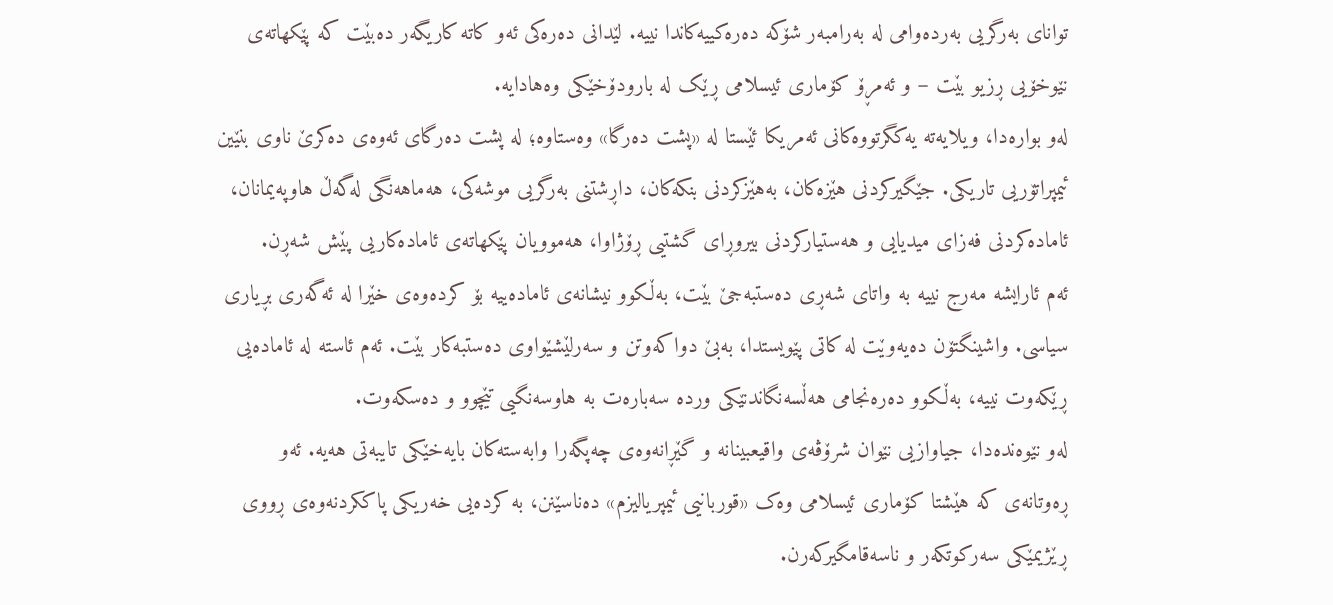توانای بەرگریی بەردەوامی لە بەرامبەر شۆکە دەرەکییەکاندا نییە. لێدانی دەرەکی ئەو کاتە کاریگەر دەبێت کە پێکهاتەی نێوخۆیی ڕزیو بێت – و ئەمڕۆ کۆماری ئیسلامی ڕێک لە بارودۆخێکی وەهادایە.
لەو بوارەدا، ویلایەتە یەکگرتووەکانی ئەمریکا ئێستا لە «پشت دەرگا» وەستاوە؛ لە پشت دەرگای ئەوەی دەکرێ ناوی بنێین ئیمپراتۆریی تاریکی. جێگیرکردنی هێزەکان، بەهێزکردنی بنکەکان، داڕشتنی بەرگریی موشەکی، هەماهەنگی لەگەڵ هاوپەیمانان، ئامادەکردنی فەزای میدیایی و هەستیارکردنی بیروڕای گشتیی ڕۆژاوا، هەموویان پێکهاتەی ئامادەکاریی پێش شەڕن.
ئەم ئارایشە مەرج نییە بە واتای شەڕی دەستبەجێ بێت، بەڵکوو نیشانەی ئامادەییە بۆ کردەوەی خێرا لە ئەگەری بڕیاری سیاسی. واشینگتۆن دەیەوێت لە کاتی پێویستدا، بەبێ دواکەوتن و سەرلێشێواوی دەستبەکار بێت. ئەم ئاستە لە ئامادەیی ڕێکەوت نییە، بەڵکوو دەرەنجامی هەڵسەنگاندنێکی وردە سەبارەت بە هاوسەنگیی تێچوو و دەسکەوت.
لەو نێوەندەدا، جیاوازیی نێوان شرۆڤەی واقیعبینانە و گێڕانەوەی چەپگەرا وابەستەکان بایەخێکی تایبەتی هەیە. ئەو ڕەوتانەی کە هێشتا کۆماری ئیسلامی وەک «قوربانیی ئیمپریالیزم» دەناسێنن، بە کردەیی خەریکی پاککردنەوەی ڕووی ڕێژیمێکی سەرکوتکەر و ناسەقامگیرکەرن.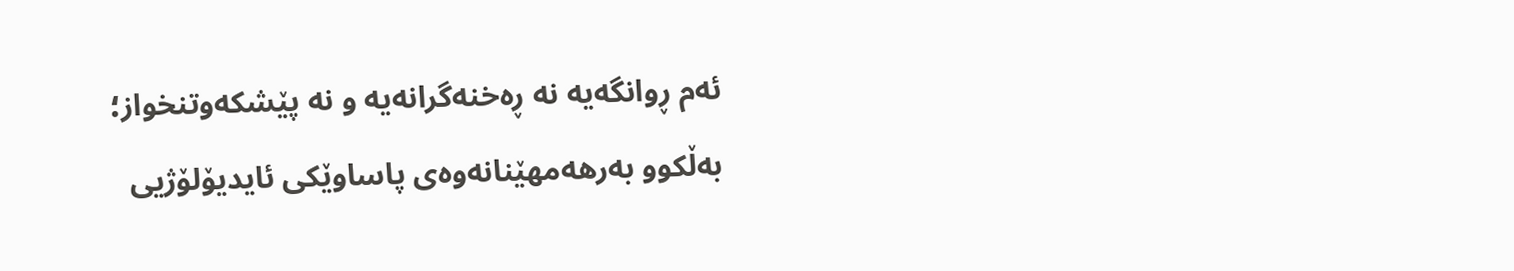ئەم ڕوانگەیە نە ڕەخنەگرانەیە و نە پێشکەوتنخواز؛ بەڵکوو بەرهەمهێنانەوەی پاساوێکی ئایدیۆلۆژیی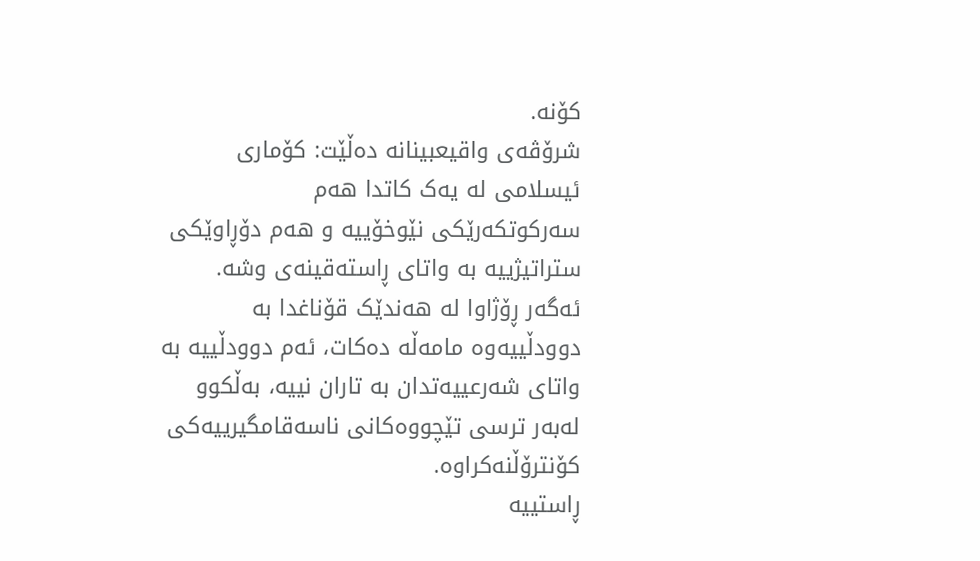کۆنە.
شرۆڤەی واقیعبینانە دەڵێت: کۆماری ئیسلامی لە یەک کاتدا هەم سەرکوتکەرێکی نێوخۆییە و هەم دۆڕاوێکی ستراتیژییە بە واتای ڕاستەقینەی وشە. ئەگەر ڕۆژاوا لە هەندێک قۆناغدا بە دوودڵییەوە مامەڵە دەکات، ئەم دوودڵییە بە واتای شەرعییەتدان بە تاران نییە، بەڵکوو لەبەر ترسی تێچووەکانی ناسەقامگیرییەکی کۆنترۆڵنەکراوە.
ڕاستییە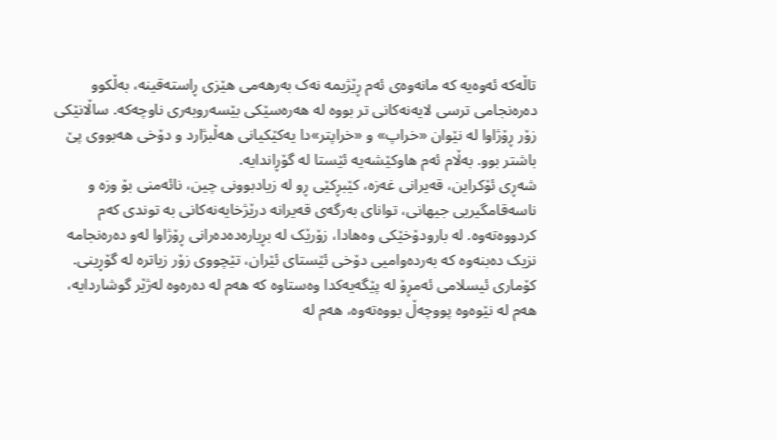تاڵەکە ئەوەیە کە مانەوەی ئەم ڕێژیمە نەک بەرهەمی هێزی ڕاستەقینە، بەڵکوو دەرەنجامی ترسی لایەنەکانی تر بووە لە هەرەسێکی بێسەروبەری ناوچەکە. ساڵانێکی زۆر ڕۆژاوا لە نێوان «خراپ» و «خراپتر»دا یەکێکیانی هەڵبژارد و دۆخی هەبووی پێ باشتر بوو. بەڵام ئەم هاوکێشەیە ئێستا لە گۆڕاندایە.
شەڕی ئۆکراین، قەیرانی غەزە، کێبڕکێی ڕو لە زیادبوونی چین، نائەمنی بۆ وزە و ناسەقامگیریی جیهانی، توانای بەرگەی قەیرانە درێژخایەنەکانی بە توندی کەم کردووەتەوە. لە بارودۆخێکی وەهادا، زۆرێک لە بڕیارەدەدەرانی ڕۆژاوا لەو دەرەنجامە نزیک دەبنەوە کە بەردەوامیی دۆخی ئێستای ئێران، تێچووی زۆر زیاترە لە گۆڕینی.
کۆماری ئیسلامی ئەمڕۆ لە پێگەیەکدا وەستاوە کە هەم لە دەرەوە لەژێر گوشاردایە، هەم لە نێوەوە پووچەڵ بووەتەوە، هەم لە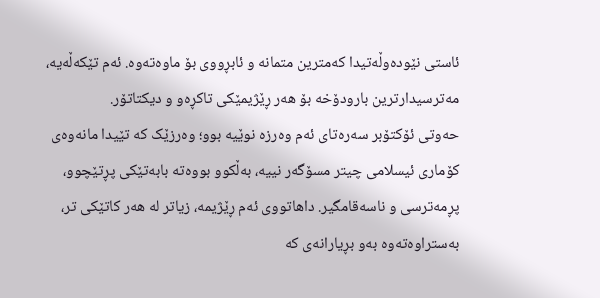ئاستی نێودەوڵەتیدا کەمترین متمانە و ئابڕووی بۆ ماوەتەوە. ئەم تێکەڵەیە، مەترسیدارترین بارودۆخە بۆ هەر ڕێژیمێکی تاکڕەو و دیکتاتۆر.
حەوتی ئۆکتۆبر سەرەتای ئەم وەرزە نوێیە بوو؛ وەرزێک کە تێیدا مانەوەی کۆماری ئیسلامی چیتر مسۆگەر نییە، بەڵکوو بووەتە بابەتێکی پڕتێچوو، پڕمەترسی و ناسەقامگیر. داهاتووی ئەم ڕێژیمە، زیاتر لە هەر کاتێکی تر، بەستراوەتەوە بەو بڕیارانەی کە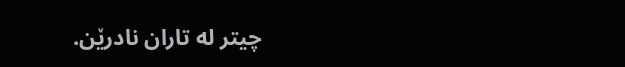چیتر لە تاران نادرێن.